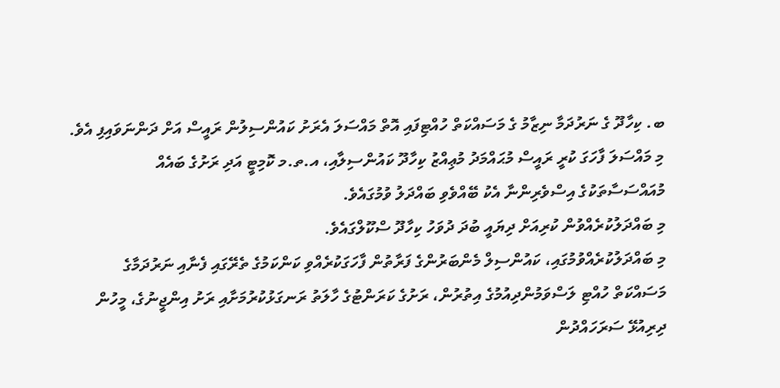ބ. ކިހާދޫ ގެ ނަރުދަމާ ނިޒާމު ގެ މަސައްކަތް ހުއްޓިފައި އޮތް މައްސަލަ އެރަށު ކައުންސިލުން ރައީސް އަށް ދަންނަވައިފި އެވެ.
މި މައްސަލަ ފާހަގަ ކުރީ ރައީސް މުޙައްމަދު މުޢިއްޒު ކިހާދޫ ކައުންސިލާއި، އ.ތ.މ ކޮމިޓީ އަދި ރަށުގެ ބައެއް މުއައްސަސާތަކުގެ އިސްވެރިންނާ އެކު ބޭއްވެވި ބައްދަލު ވުމުގައެވެ.
މި ބައްދަލުކުރެއްވުން ކުރިއަށް ދިޔައީ ބުދަ ދުވަހު ކިހާދޫ ސްކޫލްގައެވެ.
މި ބައްދަލުކުރެއްވުމުގައި، ކައުންސިލް މެންބަރުންގެ ފަރާތުން ފާހަގަކުރެއްވި ކަންކަމުގެ ތެރޭގައި ފެނާއި ނަރުދަމާގެ މަސައްކަތް ހުއްޓި ލަސްވަމުންދިއުމުގެ އިތުރުން، ރަށުގެ ކަރަންޓުގެ ހާލަތު ރަނގަޅުކުރުމަށާއި ރަށު އިންޖީނުގެ، މީހުން ދިރިއުޅޭ ސަރަހައްދުން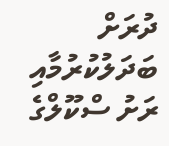ދުރަށް ބަދަލުކުރުމާއި ރަށު ސްކޫލްގެ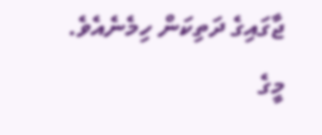ޖާގައިގެ ދަތިކަން ހިމެނެއެވެ.
މީގެ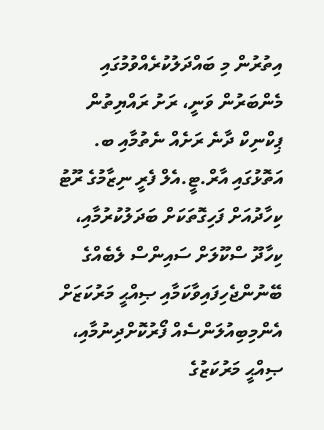އިތުރުން މި ބައްދަލުކުރެއްވުމުގައި މެންބަރުން ވަނީ، ރަށު ރައްޔިތުން ޕިކްނިކް ދާނެ ރަށެއް ނެތުމާއި ބ. އަތޮޅުގައި އާރް.ޓީ.އެލް ފެރީ ނިޒާމުގެ ރޫޓު ކިހާދުއަށް ފަހިގޮތަކަށް ބަދަލުކުރުމާއި، ކިހާދޫ ސްކޫލަށް ސައިންސް ލެބެއްގެ ބޭނުންޖެހިފައިވާކަމާއި ޞިއްޙީ މަރުކަޒަށް އެންމިބިއުލަންސެއް ފޯރުކޮށްދިނުމާއި، ޞިއްޙީ މަރުކަޒުގެ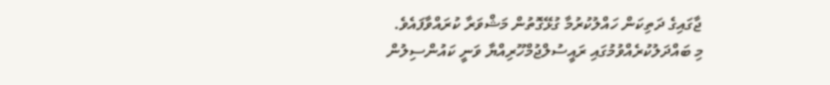ޖާގައިގެ ދަތިކަން ހައްލުކުރުމާ ގުޅޭގޮތުން މަޝްވަރާ ކުރައްވާފައެވެ.
މި ބައްދަލުކުރެއްވުމުގައި ރައީސުލްޖުމްހޫރިއްޔާ ވަނީ ކައުންސިލުން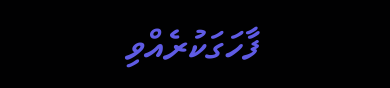ފާހަގަކުރެއްވި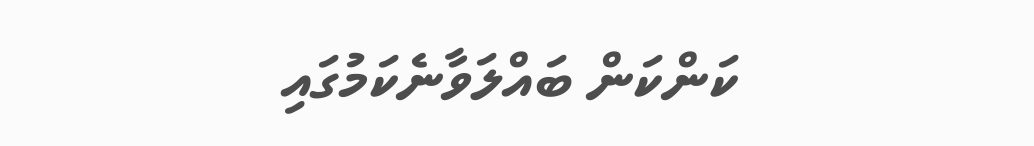ކަންކަން ބައްލަވާނެކަމުގައި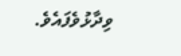ވިދާޅުވެފައެވެ.